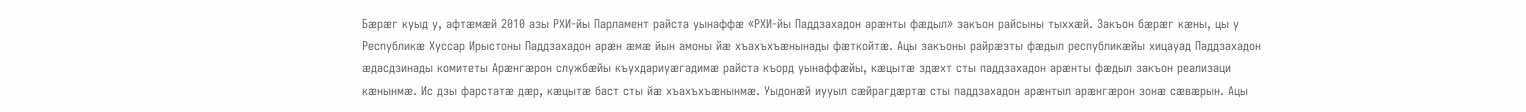Бæрæг куыд у, афтæмæй 2010 азы РХИ-йы Парламент райста уынаффæ «РХИ-йы Паддзахадон арæнты фæдыл» закъон райсыны тыххæй. Закъон бæрæг кæны, цы у Республикæ Хуссар Ирыстоны Паддзахадон арæн æмæ йын амоны йæ хъахъхъæнынады фæткойтæ. Ацы закъоны райрæзты фæдыл республикæйы хицауад Паддзахадон æдасдзинады комитеты Арæнгæрон службæйы къухдариуæгадимæ райста къорд уынаффæйы, кæцытæ здæхт сты паддзахадон арæнты фæдыл закъон реализаци кæнынмæ. Ис дзы фарстатæ дæр, кæцытæ баст сты йæ хъахъхъæнынмæ. Уыдонæй иууыл сæйрагдæртæ сты паддзахадон арæнтыл арæнгæрон зонæ сæвæрын. Ацы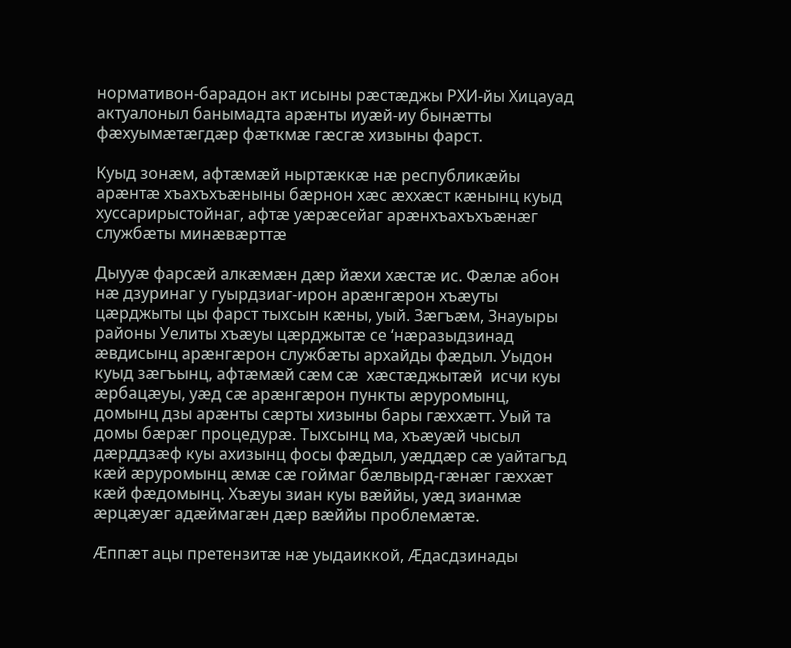нормативон-барадон акт исыны рæстæджы РХИ-йы Хицауад актуалоныл банымадта арæнты иуæй-иу бынæтты фæхуымæтæгдæр фæткмæ гæсгæ хизыны фарст.

Куыд зонæм, афтæмæй ныртæккæ нæ республикæйы арæнтæ хъахъхъæныны бæрнон хæс æххæст кæнынц куыд хуссарирыстойнаг, афтæ уæрæсейаг арæнхъахъхъæнæг службæты минæвæрттæ

Дыууæ фарсæй алкæмæн дæр йæхи хæстæ ис. Фæлæ абон нæ дзуринаг у гуырдзиаг-ирон арæнгæрон хъæуты цæрджыты цы фарст тыхсын кæны, уый. Зæгъæм, Знауыры районы Уелиты хъæуы цæрджытæ се ‘нæразыдзинад æвдисынц арæнгæрон службæты архайды фæдыл. Уыдон куыд зæгъынц, афтæмæй сæм сæ  хæстæджытæй  исчи куы æрбацæуы, уæд сæ арæнгæрон пункты æруромынц, домынц дзы арæнты сæрты хизыны бары гæххæтт. Уый та домы бæрæг процедурæ. Тыхсынц ма, хъæуæй чысыл дæрддзæф куы ахизынц фосы фæдыл, уæддæр сæ уайтагъд кæй æруромынц æмæ сæ гоймаг бæлвырд-гæнæг гæххæт кæй фæдомынц. Хъæуы зиан куы вæййы, уæд зианмæ æрцæуæг адæймагæн дæр вæййы проблемæтæ.

Æппæт ацы претензитæ нæ уыдаиккой, Æдасдзинады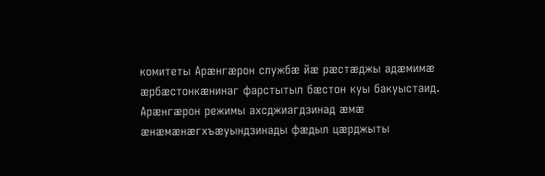комитеты Арæнгæрон службæ йæ рæстæджы адæмимæ æрбæстонкæнинаг фарстытыл бæстон куы бакуыстаид. Арæнгæрон режимы ахсджиагдзинад æмæ æнæмæнæгхъæуындзинады фæдыл цæрджыты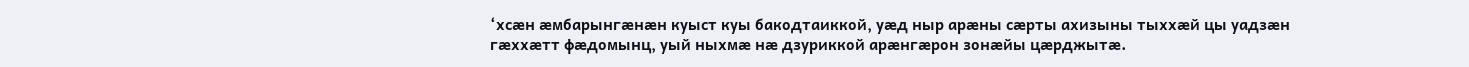‘хсæн æмбарынгæнæн куыст куы бакодтаиккой, уæд ныр арæны сæрты ахизыны тыххæй цы уадзæн гæххæтт фæдомынц, уый ныхмæ нæ дзуриккой арæнгæрон зонæйы цæрджытæ.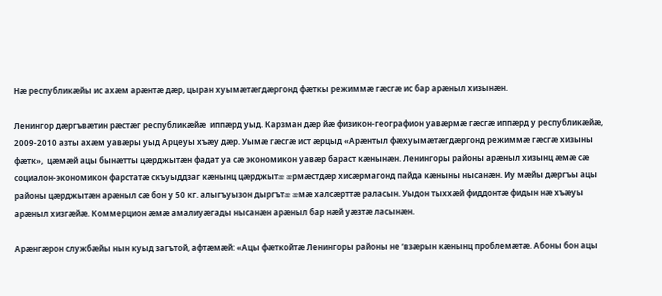Нæ республикæйы ис ахæм арæнтæ дæр, цыран хуымæтæгдæргонд фæткы режиммæ гæсгæ ис бар арæныл хизынæн.

Ленингор дæргъвæтин рæстæг республикæйæ  иппæрд уыд. Карзман дæр йæ физикон-географион уавæрмæ гæсгæ иппæрд у республикæйæ, 2009-2010 азты ахæм уавæры уыд Арцеуы хъæу дæр. Уымæ гæсгæ ист æрцыд «Арæнтыл фæхуымæтæгдæргонд режиммæ гæсгæ хизыны фæтк»,  цæмæй ацы бынæтты цæрджытæн фадат уа сæ экономикон уавæр бараст кæнынæн. Ленингоры районы арæныл хизынц æмæ сæ социалон-экономикон фарстатæ скъуыддзаг кæнынц цæрджытæ æрмæстдæр хисæрмагонд пайда кæныны нысанæн. Иу мæйы дæргъы ацы районы цæрджытæн арæныл сæ бон у 50 кг. алыгъуызон дыргътæ æмæ халсæрттæ раласын. Уыдон тыххæй фиддонтæ фидын нæ хъæуы арæныл хизгæйæ. Коммерцион æмæ амалиуæгады нысанæн арæныл бар нæй уæзтæ ласынæн.

Арæнгæрон службæйы нын куыд загътой, афтæмæй: «Ацы фæткойтæ Ленингоры районы не ‘взæрын кæнынц проблемæтæ. Абоны бон ацы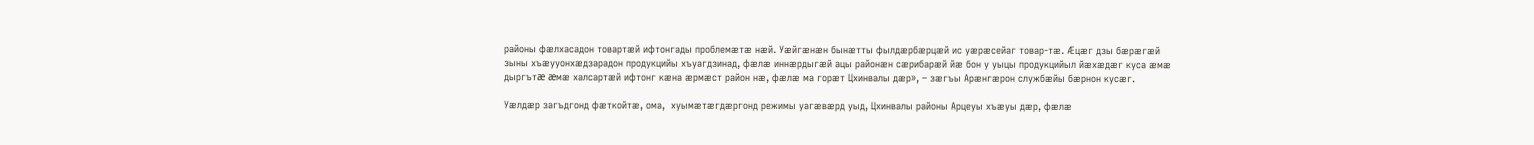районы фæлхасадон товартæй ифтонгады проблемæтæ нæй. Уæйгæнæн бынæтты фылдæрбæрцæй ис уæрæсейаг товар-тæ. Æцæг дзы бæрæгæй зыны хъæууонхæдзарадон продукцийы хъуагдзинад, фæлæ иннæрдыгæй ацы районæн сæрибарæй йæ бон у уыцы продукцийыл йæхæдæг куса æмæ дыргътæ æмæ халсартæй ифтонг кæна æрмæст район нæ, фæлæ ма горæт Цхинвалы дæр», – зæгъы Арæнгæрон службæйы бæрнон кусæг.

Уæлдæр загъдгонд фæткойтæ, ома,  хуымæтæгдæргонд режимы уагæвæрд уыд, Цхинвалы районы Арцеуы хъæуы дæр, фæлæ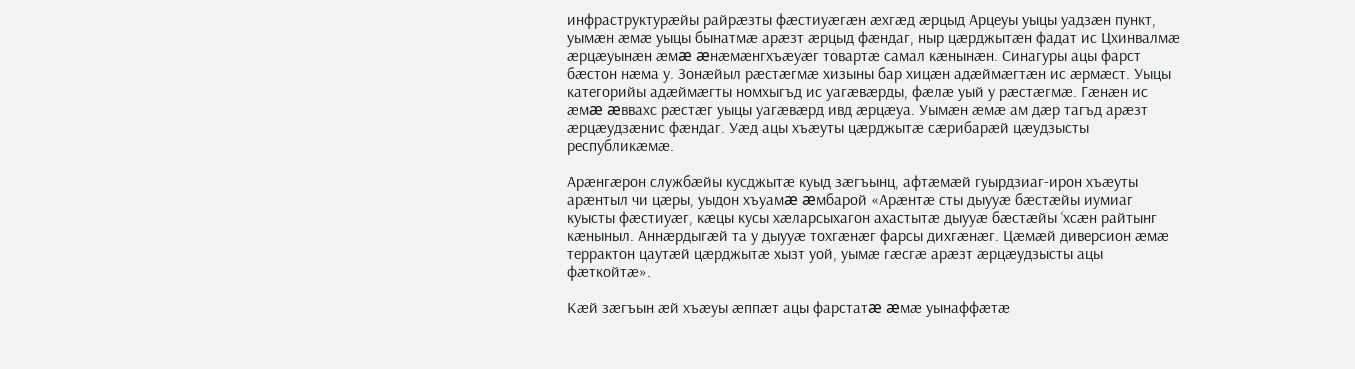инфраструктурæйы райрæзты фæстиуæгæн æхгæд æрцыд Арцеуы уыцы уадзæн пункт, уымæн æмæ уыцы бынатмæ арæзт æрцыд фæндаг, ныр цæрджытæн фадат ис Цхинвалмæ æрцæуынæн æмæ æнæмæнгхъæуæг товартæ самал кæнынæн. Синагуры ацы фарст бæстон нæма у. Зонæйыл рæстæгмæ хизыны бар хицæн адæймæгтæн ис æрмæст. Уыцы категорийы адæймæгты номхыгъд ис уагæвæрды, фæлæ уый у рæстæгмæ. Гæнæн ис æмæ æввахс рæстæг уыцы уагæвæрд ивд æрцæуа. Уымæн æмæ ам дæр тагъд арæзт æрцæудзæнис фæндаг. Уæд ацы хъæуты цæрджытæ сæрибарæй цæудзысты республикæмæ.

Арæнгæрон службæйы кусджытæ куыд зæгъынц, афтæмæй гуырдзиаг-ирон хъæуты арæнтыл чи цæры, уыдон хъуамæ æмбарой «Арæнтæ сты дыууæ бæстæйы иумиаг куысты фæстиуæг, кæцы кусы хæларсыхагон ахастытæ дыууæ бæстæйы ‘хсæн райтынг кæныныл. Аннæрдыгæй та у дыууæ тохгæнæг фарсы дихгæнæг. Цæмæй диверсион æмæ террактон цаутæй цæрджытæ хызт уой, уымæ гæсгæ арæзт æрцæудзысты ацы фæткойтæ».

Кæй зæгъын æй хъæуы æппæт ацы фарстатæ æмæ уынаффæтæ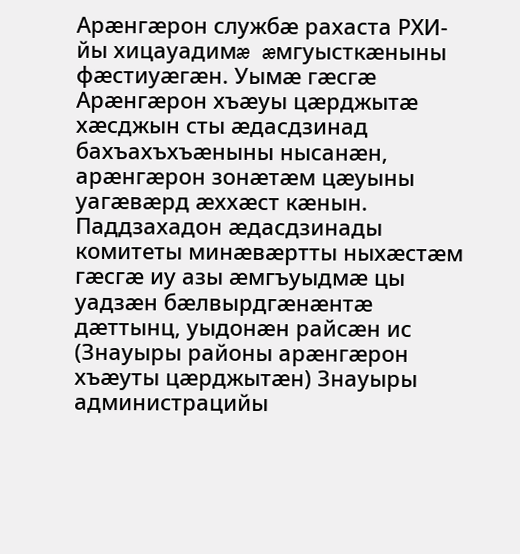Арæнгæрон службæ рахаста РХИ-йы хицауадимæ æмгуысткæныны фæстиуæгæн. Уымæ гæсгæ Арæнгæрон хъæуы цæрджытæ хæсджын сты æдасдзинад бахъахъхъæныны нысанæн, арæнгæрон зонæтæм цæуыны уагæвæрд æххæст кæнын. Паддзахадон æдасдзинады комитеты минæвæртты ныхæстæм гæсгæ иу азы æмгъуыдмæ цы уадзæн бæлвырдгæнæнтæ дæттынц, уыдонæн райсæн ис (Знауыры районы арæнгæрон хъæуты цæрджытæн) Знауыры администрацийы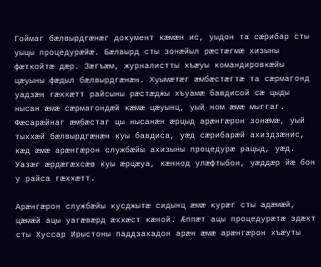Гоймаг бæлвырдгæнæг документ кæмæн ис, уыдон та сæрибар сты уыцы процедурæйæ. Бæлвырд сты зонæйыл рæстæгмæ хизыны фæткойтæ дæр. Зæгъæм, журналистты хъæуы командировкæйы цæуыны фæдыл бæлвырдгæнæн. Хуымæтæг æмбæстæгтæ та сæрмагонд уадзæн гæххæтт райсыны рæстæджы хъуамæ бавдисой сæ цыды нысан æмæ сæрмагондæй кæмæ цæуынц, уый ном æмæ мыггаг. Фæсарæйнаг æмбæстаг цы нысанæн æрцыд арæнгæрон зонæмæ, уый тыххæй бæлвырдгæнæн куы бавдиса, уæд сæрибарæй ахиздзæнис, кæд æмæ арæнгæрон службæйы ахизыны процедурæ рацыд, уæд. Уазæг æрдæгæхсæв куы æрцæуа, кæннод улæфтыбон, уæддæр йæ бон у райса гæххæтт.

Арæнгæрон службæйы кусджытæ сидынц æмæ курæг сты адæмæй, цæмæй ацы уагæвæрд æххæст кæной. Æппæт ацы процедурæтæ здæхт сты Хуссар Ирыстоны паддзахадон арæн æмæ арæнгæрон хъæуты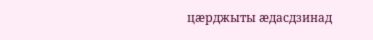цæрджыты æдасдзинад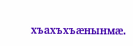хъахъхъæнынмæ.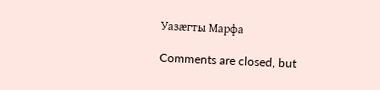Уазæгты Марфа

Comments are closed, but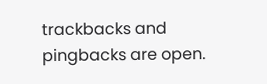trackbacks and pingbacks are open.